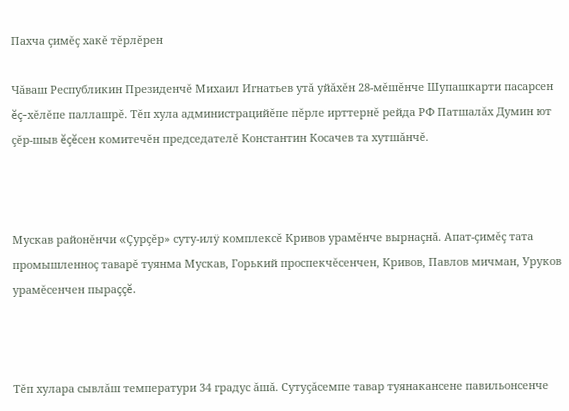Пахча çимĕç хакĕ тĕрлĕрен

Чăваш Республикин Президенчĕ Михаил Игнатьев утă уйăхĕн 28-мĕшĕнче Шупашкарти пасарсен ĕç-хĕлĕпе паллашрĕ. Тĕп хула администрацийĕпе пĕрле ирттернĕ рейда РФ Патшалăх Думин ют çĕр-шыв ĕçĕсен комитечĕн председателĕ Константин Косачев та хутшăнчĕ.



Мускав районĕнчи «Çурçĕр» суту-илÿ комплексĕ Кривов урамĕнче вырнаçнă. Апат-çимĕç тата промышленноç таварĕ туянма Мускав, Горький проспекчĕсенчен, Кривов, Павлов мичман, Уруков урамĕсенчен пыраççĕ.



Тĕп хулара сывлăш температури 34 градус ăшă. Сутуçăсемпе тавар туянакансене павильонсенче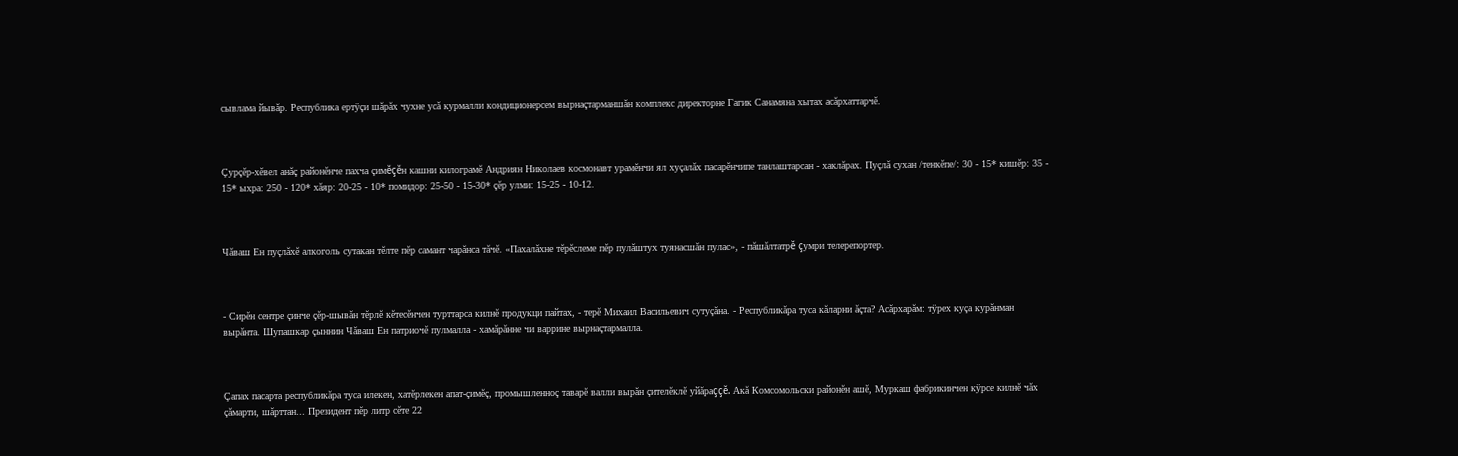сывлама йывăр. Республика ертÿçи шăрăх чухне усă курмалли кондиционерсем вырнаçтарманшăн комплекс директорне Гагик Санамяна хытах асăрхаттарчĕ.



Çурçĕр-хĕвел анăç районĕнче пахча çимĕçĕн кашни килограмĕ Андриян Николаев космонавт урамĕнчи ял хуçалăх пасарĕнчипе танлаштарсан - хаклăрах. Пуçлă сухан /тенкĕпе/: 30 - 15* кишĕр: 35 - 15* ыхра: 250 - 120* хăяр: 20-25 - 10* помидор: 25-50 - 15-30* çĕр улми: 15-25 - 10-12.



Чăваш Ен пуçлăхĕ алкоголь сутакан тĕлте пĕр самант чарăнса тăчĕ. «Пахалăхне тĕрĕслеме пĕр пулăштух туянасшăн пулас», - пăшăлтатрĕ çумри телерепортер.



- Сирĕн сентре çинче çĕр-шывăн тĕрлĕ кĕтесĕнчен турттарса килнĕ продукци пайтах, - терĕ Михаил Васильевич сутуçăна. - Республикăра туса кăларни ăçта? Асăрхарăм: тÿрех куçа курăнман вырăнта. Шупашкар çыннин Чăваш Ен патриочĕ пулмалла - хамăрăнне чи варрине вырнаçтармалла.



Çапах пасарта республикăра туса илекен, хатĕрлекен апат-çимĕç, промышленноç таварĕ валли вырăн çителĕклĕ уйăраççĕ. Акă Комсомольски районĕн ашĕ, Муркаш фабрикинчен кÿрсе килнĕ чăх çăмарти, шăрттан... Президент пĕр литр сĕте 22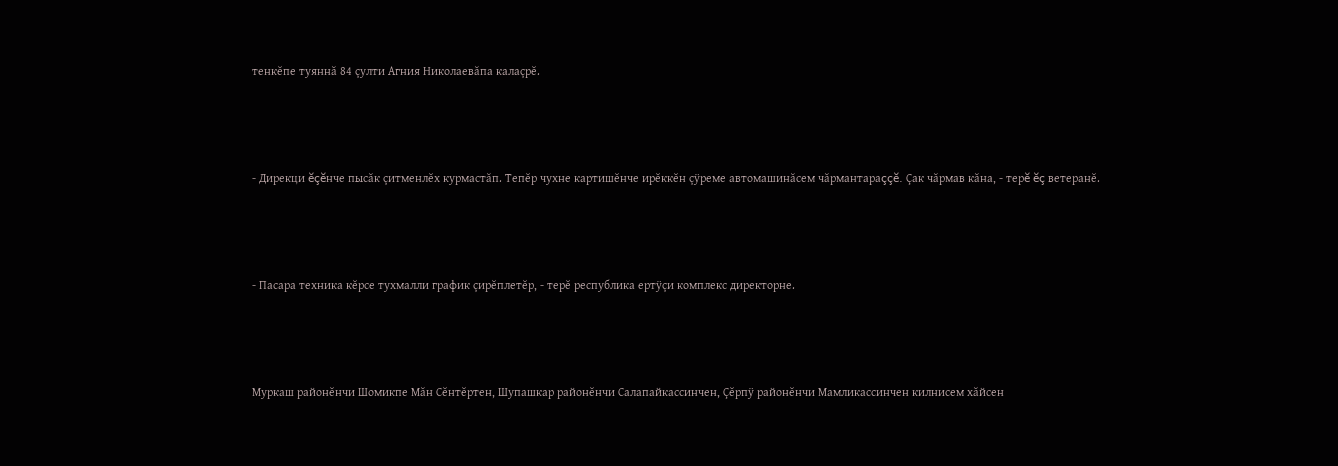тенкĕпе туяннă 84 çулти Агния Николаевăпа калаçрĕ.



- Дирекци ĕçĕнче пысăк çитменлĕх курмастăп. Тепĕр чухне картишĕнче ирĕккĕн çÿреме автомашинăсем чăрмантараççĕ. Çак чăрмав кăна, - терĕ ĕç ветеранĕ.



- Пасара техника кĕрсе тухмалли график çирĕплетĕр, - терĕ республика ертÿçи комплекс директорне.



Муркаш районĕнчи Шомикпе Мăн Сĕнтĕртен, Шупашкар районĕнчи Салапайкассинчен, Çĕрпÿ районĕнчи Мамликассинчен килнисем хăйсен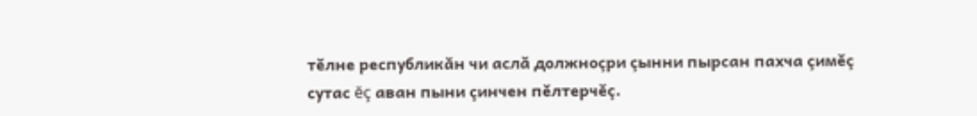тĕлне республикăн чи аслă должноçри çынни пырсан пахча çимĕç сутас ĕç аван пыни çинчен пĕлтерчĕç.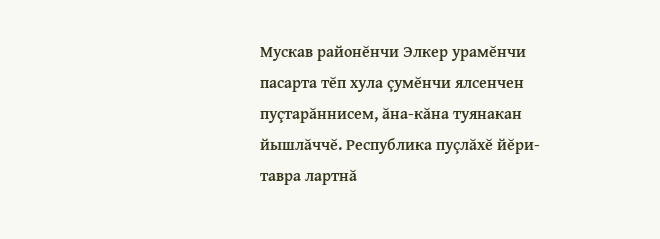Мускав районĕнчи Элкер урамĕнчи пасарта тĕп хула çумĕнчи ялсенчен пуçтарăннисем, ăна-кăна туянакан йышлăччĕ. Республика пуçлăхĕ йĕри-тавра лартнă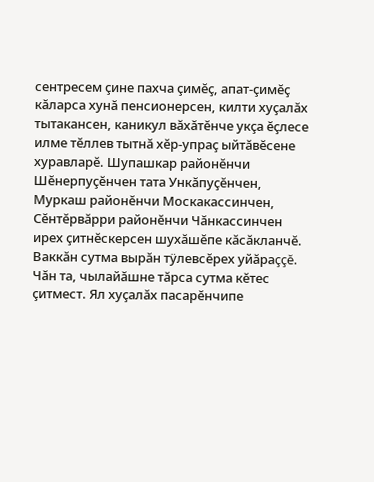сентресем çине пахча çимĕç, апат-çимĕç кăларса хунă пенсионерсен, килти хуçалăх тытакансен, каникул вăхăтĕнче укçа ĕçлесе илме тĕллев тытнă хĕр-упраç ыйтăвĕсене хуравларĕ. Шупашкар районĕнчи Шĕнерпуçĕнчен тата Ункăпуçĕнчен, Муркаш районĕнчи Москакассинчен, Сĕнтĕрвăрри районĕнчи Чăнкассинчен ирех çитнĕскерсен шухăшĕпе кăсăкланчĕ. Ваккăн сутма вырăн тÿлевсĕрех уйăраççĕ. Чăн та, чылайăшне тăрса сутма кĕтес çитмест. Ял хуçалăх пасарĕнчипе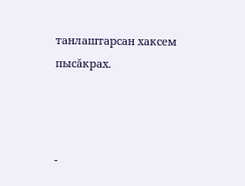танлаштарсан хаксем пысăкрах.



-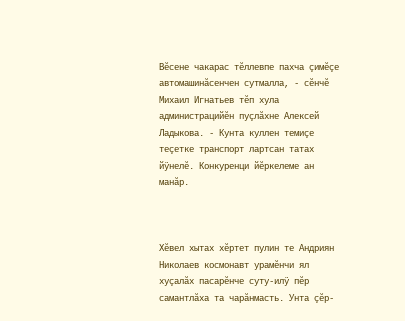Вĕсене чакарас тĕллевпе пахча çимĕçе автомашинăсенчен сутмалла, - сĕнчĕ Михаил Игнатьев тĕп хула администрацийĕн пуçлăхне Алексей Ладыкова. - Кунта куллен темиçе теçетке транспорт лартсан татах йÿнелĕ. Конкуренци йĕркелеме ан манăр.



Хĕвел хытах хĕртет пулин те Андриян Николаев космонавт урамĕнчи ял хуçалăх пасарĕнче суту-илÿ пĕр самантлăха та чарăнмасть. Унта çĕр-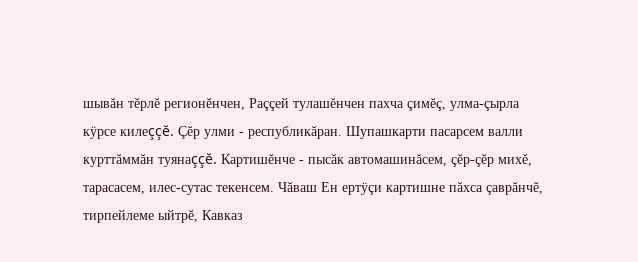шывăн тĕрлĕ регионĕнчен, Раççей тулашĕнчен пахча çимĕç, улма-çырла кÿрсе килеççĕ. Çĕр улми - республикăран. Шупашкарти пасарсем валли курттăммăн туянаççĕ. Картишĕнче - пысăк автомашинăсем, çĕр-çĕр михĕ, тарасасем, илес-сутас текенсем. Чăваш Ен ертÿçи картишне пăхса çаврăнчĕ, тирпейлеме ыйтрĕ, Кавказ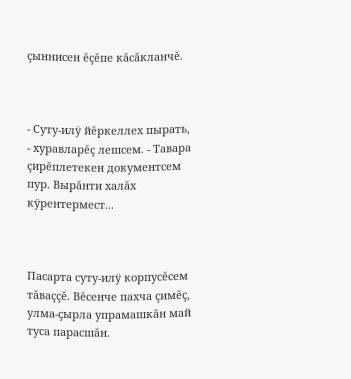çыннисен ĕçĕпе кăсăкланчĕ.



- Суту-илÿ йĕркеллех пырать, - хуравларĕç лешсем. - Тавара çирĕплетекен документсем пур. Вырăнти халăх кÿрентермест...



Пасарта суту-илÿ корпусĕсем тăваççĕ. Вĕсенче пахча çимĕç, улма-çырла упрамашкăн май туса парасшăн.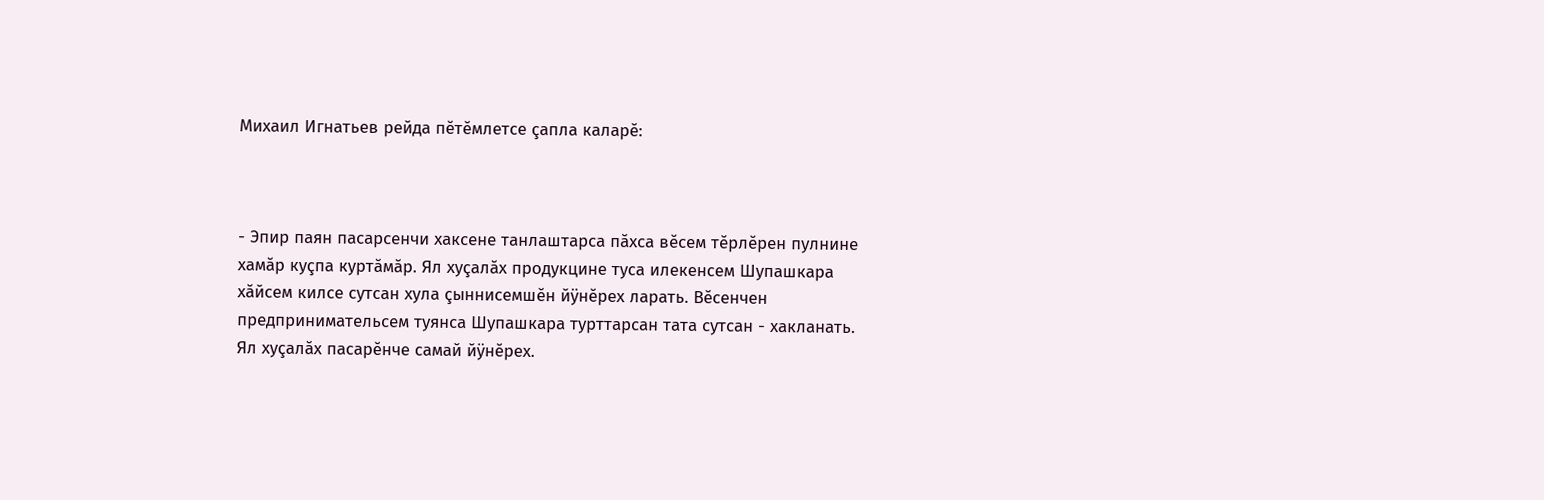Михаил Игнатьев рейда пĕтĕмлетсе çапла каларĕ:



- Эпир паян пасарсенчи хаксене танлаштарса пăхса вĕсем тĕрлĕрен пулнине хамăр куçпа куртăмăр. Ял хуçалăх продукцине туса илекенсем Шупашкара хăйсем килсе сутсан хула çыннисемшĕн йÿнĕрех ларать. Вĕсенчен предпринимательсем туянса Шупашкара турттарсан тата сутсан - хакланать. Ял хуçалăх пасарĕнче самай йÿнĕрех.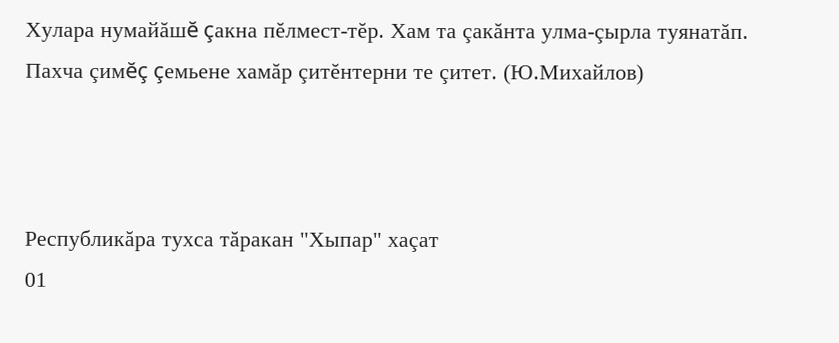Хулара нумайăшĕ çакна пĕлмест-тĕр. Хам та çакăнта улма-çырла туянатăп. Пахча çимĕç çемьене хамăр çитĕнтерни те çитет. (Ю.Михайлов)



Республикăра тухса тăракан "Хыпар" хаçат
01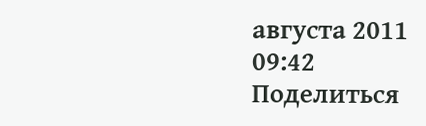августа 2011
09:42
Поделиться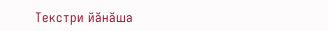Текстри йӑнӑша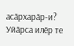асӑрхарӑр-и?
Уйӑрса илӗр те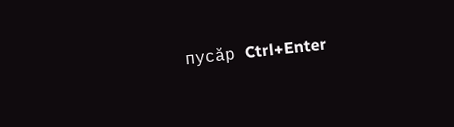пусӑр Ctrl+Enter